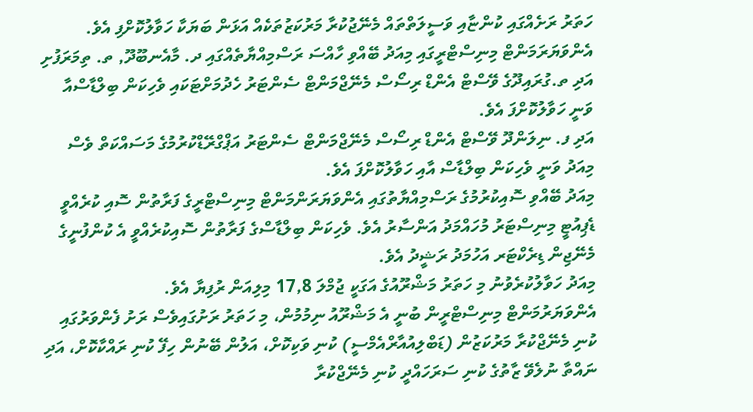ހަތަރު ރަށެއްގައި ކުންޏާއި ވަސީލަތްތައް މެނޭޖުކުރާ މަރުކަޒުތަކެއް އަޅަން ބަޔަކާ ހަވާލުކޮށްފި އެވެ.
އެންވަޔަރަމަންޓް މިނިސްޓްރީގައި މިއަދު ބޭއްވި ހާއްސަ ރަސްމިއްޔާތެއްގައި ދ. މާއެނބޫދޫ, ތ. ތިމަރަފުށި އަދި ތ.ގުރައިދޫގެ ވޭސްޓް އެންޑް ރިސޯސް މެނޭޖްމަންޓް ސެންޓަރު ހެދުމަށްޓަކައި ވެހިކަން ބިލްޑާސްއާ ވަނީ ހަވާލުކޮށްފަ އެވެ.
އަދި ފ. ނިލަންދޫ ވޭސްޓް އެންޑް ރިސޯސް މެނޭޖްމަންޓް ސެންޓަރު އަޕްގްރޭޑްކުރުމުގެ މަސައްކަތް ވެސް މިއަދު ވަނީ ވެހިކަން ބިލްޑާސް އާއި ހަވާލުކޮށްފަ އެވެ.
މިއަދު ބޭއްވި ސޮއިކުރުމުގެ ރަސްމިއްޔާތުގައި އެންވަޔަރަންމަންޓް މިނިސްޓްރީގެ ފަރާތުން ސޮއި ކުރެއްވީ ޑެޕިއުޓީ މިނިސްޓަރު މުހައްމަދު އަންސާރު އެވެ. ވެހިކަން ބިލްޑާސްގެ ފަރާތުން ސޮއިކުރެއްވީ އެ ކުންފުނީގެ މެނޭޖިން ޑިރެކްޓަރ އަހުމަދު ރަޝީދު އެވެ.
މިއަދު ހަވާލުކުރެވުނު މި ހަތަރު މަޝްރޫއުގެ އަގަކީ ޖުމްލަ 17,8 މިލިއަން ރުފިޔާ އެވެ.
އެންވަޔަރުމަންޓް މިނިސްޓްރީން ބުނީ އެ މަޝްރޫއު ނިމުމުން، މި ހަތަރު ރަށުގައިވެސް ރަށު ފެންވަރުގައި ކުނި މެނޭޖްކުރާ މަރުކަޒުން (ޑަބްލިއުއާރްއެމްސީ) ކުނި ވަކިކޮށް، އަލުން ބޭނުން ހިފޭ ކުނި ރައްކާކޮށް، އަދި ނައްތާ ނުލެވޭ ޒާތުގެ ކުނި ސަރަހައްދީ ކުނި މެނޭޖްކުރާ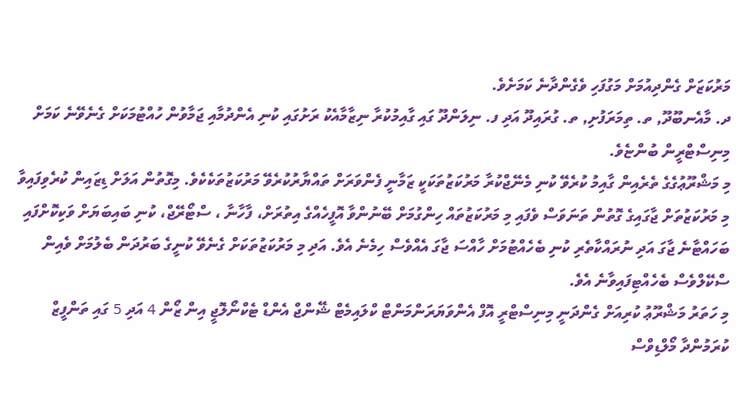މަރުކަޒަށް ގެންދިއުމަށް މަގުފަހި ވެގެންދާނެ ކަމަށެވެ.
ދ. މާއެނބޫދޫ, ތ. ތިމަރަފުށި, ތ. ގުރައިދޫ އަދި ފ. ނިލަންދޫ ގައި ގާއިމުކުރާ ނިޒާމާއެކު ރަށުގައި ކުނި އެންދުމާއި ޖަމާވުން ހުއްޓުމަކަށް ގެނެވޭނެ ކަމަށް މިނިސްޓްރީން ބުންޏެވެ.
މި މަޝްރޫޢުގެގެ ތެރެއިން ގާއިމު ކުރެވޭ ކުނި މެނޭޖްކުރާ މަރުކަޒުތަކަކީ ޒަމާނީ ފެންވަރަށް ތައްޔާރުކުރެވޭ މަރުކަޒުތަކެކެވެ. މިގޮތުން އަލަށް ޑިޒައިން ކުރެވިފައިވާ މި މަރުކަޒުތަށް ޖާގައިގެ ގޮތުން ތަނަވަސް ވެފައި މި މަރުކަޒުތައް ހިންގުމަށް ބޭނުންވާ އޮފީހެއްގެ އިތުރަށް، ފާހާނާ ، ސްޓޯރޭޖް، ކުނި ބައިބަޔަށް ވަކިކޮށްފައި ބަހައްޓާނެ ޖާގަ އަދި ނުރައްކާތެރި ކުނި ބެހެއްޓުމަށް ހާއްސަ ޖާގަ އެއްވެސް ހިމެނެ އެވެ. އަދި މި މަރުކަޒުތަކަށް ގެނެވޭ ކުނީގެ ބަރުދަން ބެލުމަށް ވެއިން ސްކޭލްވެސް ބެހެއްޓިފައިވާނެ އެވެ.
މި ހަތަރު މަޝްރޫޢު ކުރިއަށް ގެންދަނީ މިނިސްޓްރީ އޮފް އެންވަޔަރަންމަންޓް ކްލައިމެޓް ޝޭންޖް އެންޑް ޓެކްނޯލޮޖީ އިން ޒޯން 4 އަދި 5 ގައި ތަންފީޒް ކުރަމުންދާ މޯލްޑިވްސް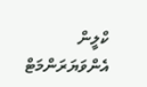ކްލީން އެންވަޔަރަންމަޓް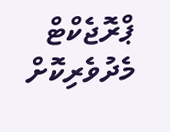ޕްރޮޖެކްޓް މެދުވެރިކޮށް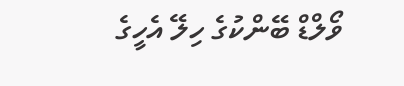ވޯލްޑް ބޭންކުގެ ހިލޭ އެހީގެ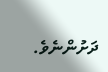ދަށުންނެވެ.